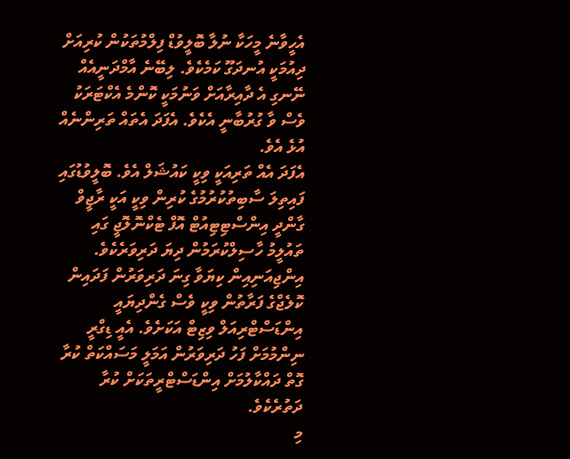އެހީވާނެ މީހަކާ ނުލާ ބޮލީވުޑް ފިލްމުތަކުން ކުރިއަށް ދިއުމަކީ އުނދަގޫ ކަމެކެވެ. ލިބޭނެ އާމްދަނީއެއް ނޭނގި އެ ދާއިރާއަށް ވަނުމަކީ ކޮންމެ އެކްޓަރަކު ވެސް ވާ ގުރުބާނީ އެކެވެ. އެފަދަ އެތައް ތަރިންނެއް އުޅެ އެވެ.
އެފަދަ އެއް ތަރިއަކީ ވިކީ ކައުޝަލް އެވެ. ބޮލީވުޑުގައި ފައިތިލަ ސާބިތުކުރުމުގެ ކުރިން ވިކީ އަކީ ރާޖީވް ގާންދީ އިންސްޓިޓިއުޓް އޮފް ޓެކްނޮލޮޖީ ގައި ތައުލީމު ހާސިލްކުރަމުން ދިޔަ ދަރިވަރެކެވެ.
އިންޖިއަނިއިން ކިޔަވާ ގިނަ ދަރިވަރުން ފަދައިން ކޮލެޖްގެ ފަރާތުން ވިކީ ވެސް ގެންދިޔައީ އިންޑަސްޓްރިއަލް ވިޒިޓް އަކަށެވެ. އެއީ ޑިގްރީ ނިންމުމަށް ފަހު ދަރިވަރުން އަމަލީ މަސައްކަތް ކުރާ ގޮތް ދައްކާލުމަށް އިންޑަސްޓްރީތަކަށް ކުރާ ދަތުރެކެވެ.
މި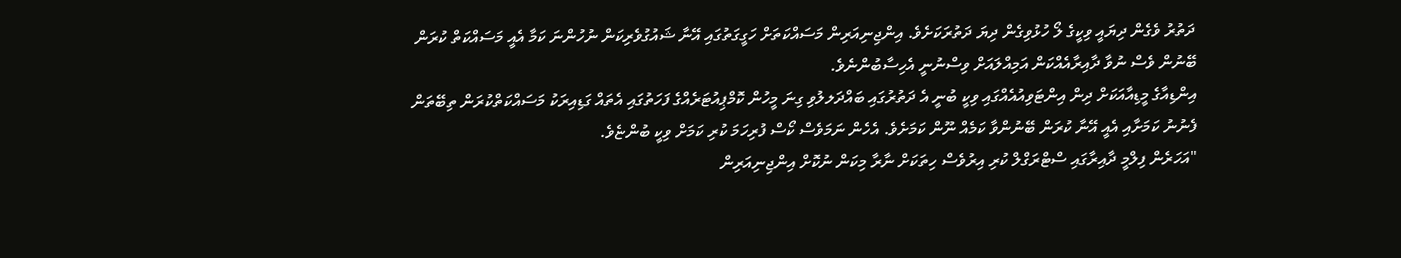ދަތުރު ވެގެން ދިޔައީ ވިކީގެ ލޯ ހުޅުވިގެން ދިޔަ ދަތުރަކަށެވެ. އިންޖިނިއަރިން މަސައްކަތަށް ހަގީގަތުގައި އޭނާ ޝައުގުވެރިކަން ނުހުންނަ ކަމާ އެއީ މަސައްކަތް ކުރަން ބޭނުން ވެސް ނުވާ ދާއިރާއެއްކަން އަމިއްލައަށް ވިސްނުނީ އެހިސާބުންނެވެ.
އިންޑިއާގެ މީޑިއާއަކަށް ދިން އިންޓަވިއުއެއްގައި ވިކީ ބުނީ އެ ދަތުރުގައި ބައްދަލލުވި ގިނަ މީހުން ކޮމްޕިއުޓަރެއްގެ ފަހަތުގައި އެތައް ގަޑިއިރަކު މަސައްކަތްކުރަން ތިބޭތަން ފެނުނު ކަމަށާއި އެއީ އޭނާ ކުރަން ބޭނުންވާ ކަމެއް ނޫން ކަމަށެވެ. އެހެން ނަމަވެސް ކޯސް ފުރިހަމަ ކުރި ކަމަށް ވިކީ ބުންޏެވެ.
"އަހަރެން ފިލްމީ ދާއިރާގައި ސްޓްރަގްލް ކުރި އިރުވެސް ހިތަކަށް ނާރާ މިކަން ނުކޮށް އިންޖިނިއަރިން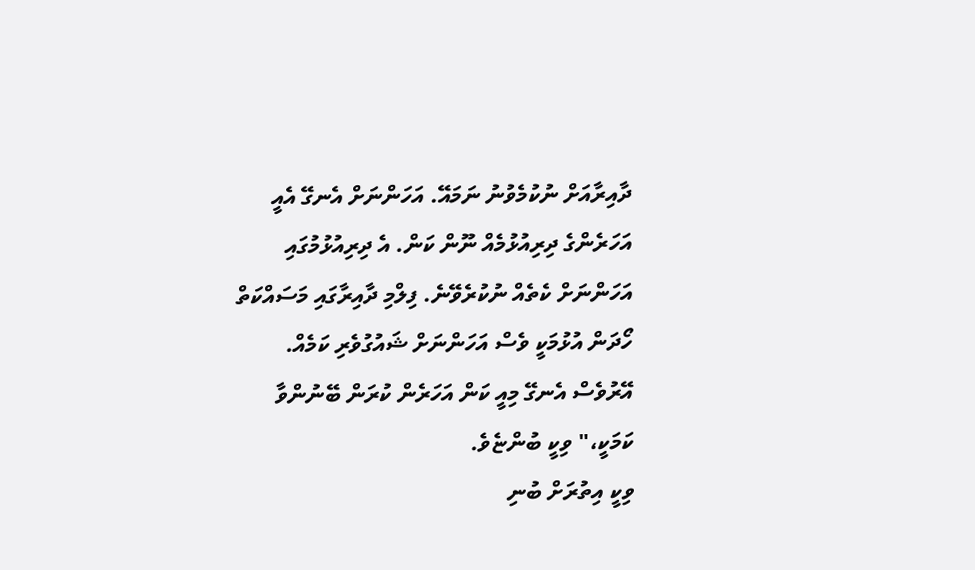ދާއިރާއަށް ނުކުމެވުނު ނަމައޭ. އަހަންނަށް އެނގޭ އެއީ އަހަރެންގެ ދިރިއުޅުމެއް ނޫން ކަން. އެ ދިރިއުޅުމުގައި އަހަންނަށް ކެތެއް ނުކުރެވޭނެ. ފިލްމި ދާއިރާގައި މަސައްކަތް ހޯދަން އުޅުމަކީ ވެސް އަހަންނަށް ޝައުގުވެރި ކަމެއް. އޭރުވެސް އެނގޭ މިއީ ކަން އަހަރެން ކުރަން ބޭނުންވާ ކަމަކީ،" ވިކީ ބުންޏެވެ.
ވިކީ އިތުރަށް ބުނި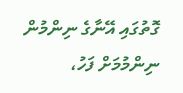ގޮތުގައި އޭނާގެ ނިންމުން ނިންމުމަށް ފަހު،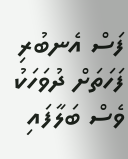ފަސް އެނބުރި ފަހަތަށް ދުވަހަކު ވެސް ބަލާފައި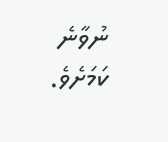ނުވާނެ ކަމަށެވެ.